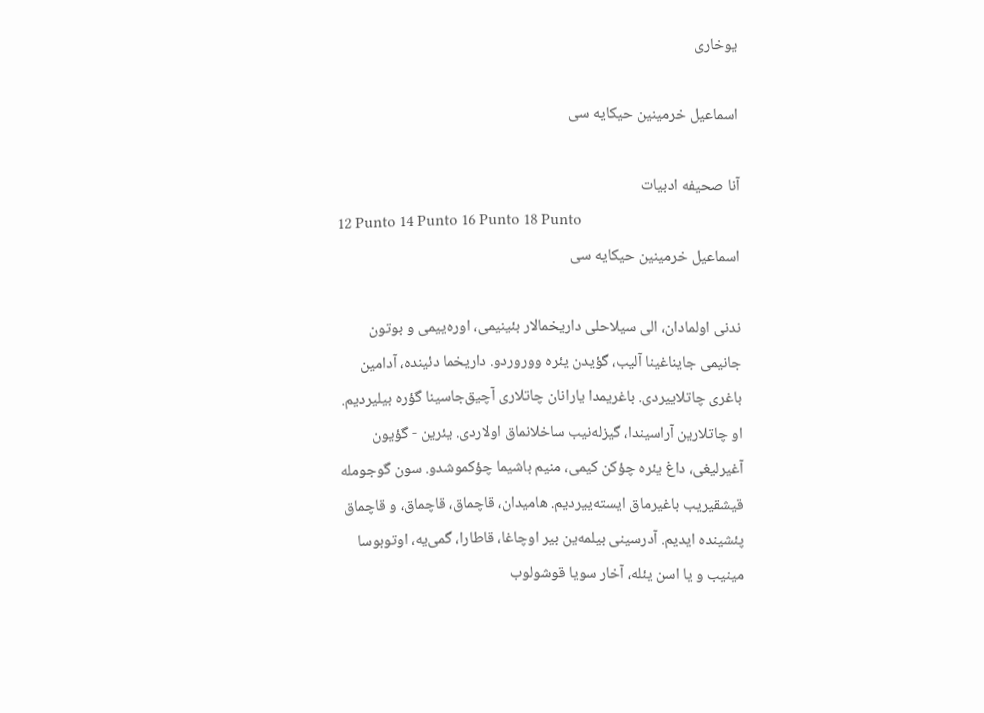یوخاری

اسماعیل خرمینین حیکایه سی

آنا صحیفه ادبیات
12 Punto 14 Punto 16 Punto 18 Punto
اسماعیل خرمینین حیکایه سی

ندنی اولمادان، الی سیلاحلی داریخمالار بئینیمی، اوره‌ییمی و بوتون جانیمی جایناغینا آلیب، گؤیدن یئره ووروردو. داریخما دئینده، آدامین باغری چاتلاییردی. باغریمدا یارانان چاتلاری آچیق‌جاسینا گؤره بیلیردیم. او چاتلارین آراسیندا، گیزله‌نیب ساخلانماق اولاردی. یئرین - گؤیون آغیرلیغی، داغ یئره چؤکن کیمی، منیم باشیما چؤکموشدو. سون گوجومله قیشقیریب باغیرماق ایسته‌ییردیم. هامیدان، قاچماق، قاچماق، و قاچماق پئشینده ایدیم. آدرسینی بیلمه‌ین بیر اوچاغا، قاطارا، گمی‌یه، اوتوبوسا مینیب و یا اسن یئله، آخار سویا قوشولوب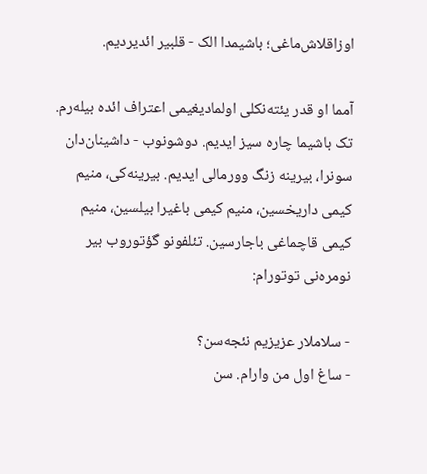اوزاقلاش‌ماغی؛ باشیمدا الک - قلبیر ائدیردیم.

آمما او قدر یئته‌نکلی اولمادیغیمی اعتراف ائده بیله‌رم. تک باشیما چاره سیز ایدیم. دوشونوب - داشینان‌دان سونرا، بیرینه زنگ وورمالی ایدیم. بیرینه‌کی، منیم کیمی داریخسین، منیم کیمی باغیرا بیلسین، منیم کیمی قاچماغی باجارسین. تئلفونو گؤتوروب بیر نومره‌نی توتورام:

- سلاملار عزیزیم نئجه‌سن؟
- ساغ اول من وارام. سن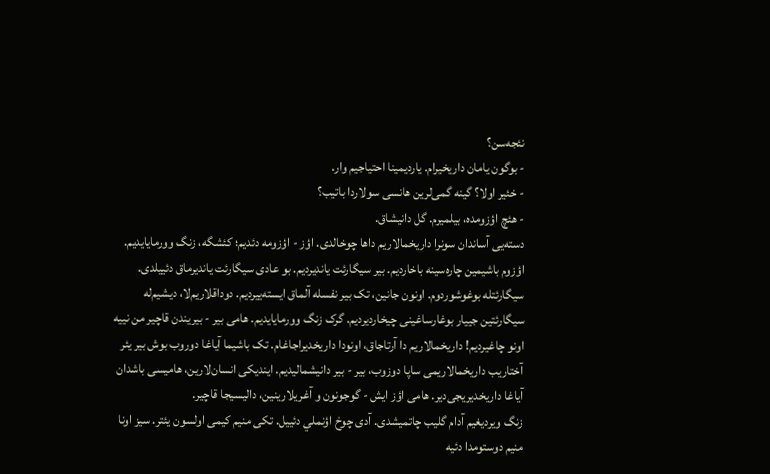نئجه‌سن؟
- بوگون یامان داریخیرام. یاردیمینا احتیاجیم وار.
- خئیر اولا؟ گینه گمی‌لرین هانسی سولاردا باتیب؟
- هئچ اؤزومده، بیلمیرم. گل دانیشاق.
دسته‌یی آساندان سونرا داریخمالاریم داها چوخالدی. اؤز - اؤزومه دئدیم؛ کئشگه، زنگ وورمایایدیم. اؤزوم باشیمین چاره‌سینه باخاردیم. بیر سیگارئت یاندیردیم. بو عادی سیگارئت یاندیرماق دئییلدی. سیگارئتله بوغوشوردوم. اونون جانین، تک بیر نفسله آلماق ایسته‌ییردیم. دوداقلاریم‌لا، دیشیم‌له سیگارئتین جییار بوغارساغینی چیخاردیردیم. گرک زنگ وورمایایدیم. هامی بیر - بیریندن قاچیر من نییه اونو چاغیردیم! داریخمالاریم ‌دا آرتاجاق، اونودا داریخدیراجاغام. تک باشیما آیاغا دوروب بوش بیر یئر آختاریب داریخمالاریمی ساپا دوزوب، بیر - بیر دانیشمالیدیم. ایندیکی انسان‌لارین، هامیسی باشدان آیاغا داریخدیریجی‌دیر. هامی اؤز ایش - گوجونون و آغریلارینین، دالیسیجا قاچیر.
زنگ ویردیغیم آدام گلیب چاتمیشدی. آدی چوخ اؤنملي دئییل. تکی منیم کیمی اولسون یئتر. سیز اونا منیم دوستومدا دئیه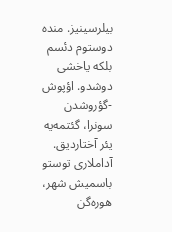بیلرسینیز. منده دوستوم دئسم بلکه یاخشی دوشدو. اؤپوش -گؤروشدن سونرا، گئتمه‌یه یئر آختاردیق. آداملاری توستو باسمیش شهر، هوره‌گن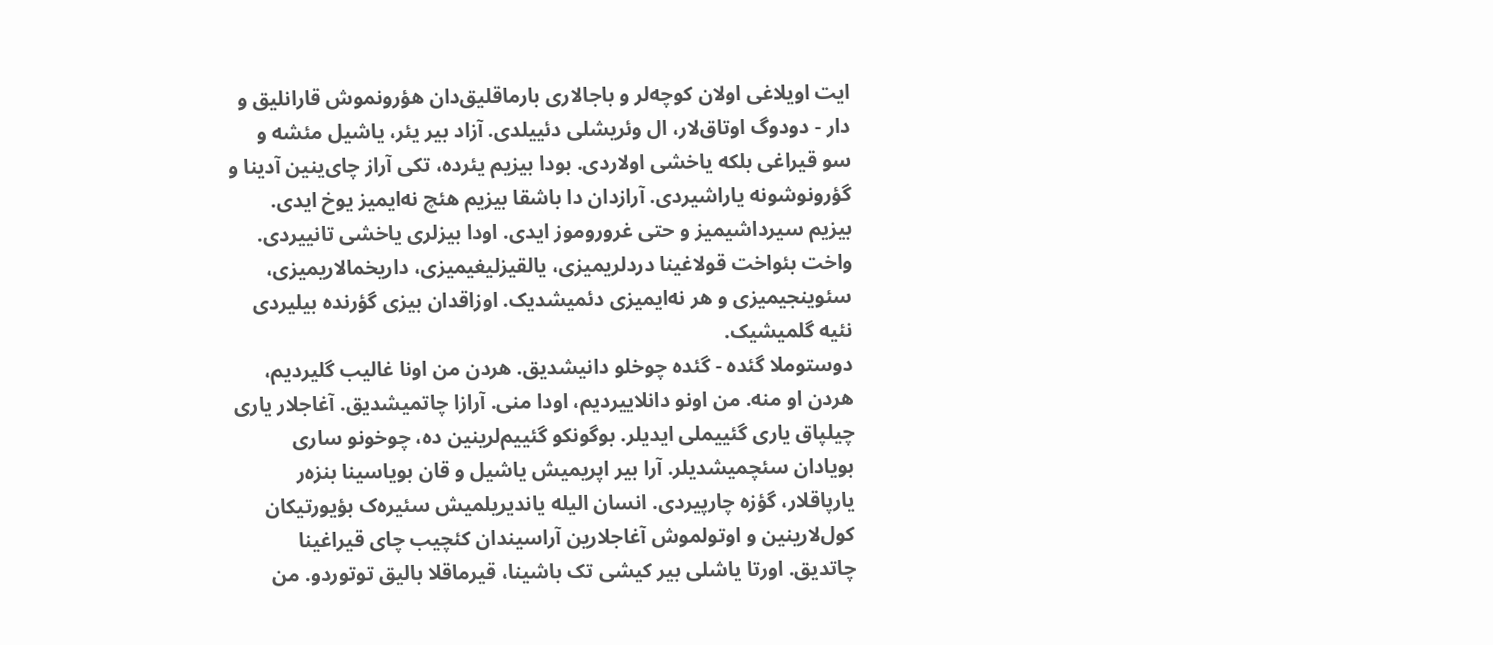ایت اویلاغی اولان کوچه‌لر و باجالاری بارماقلیق‌دان هؤرونموش قارانلیق و دار - دودوگ اوتاق‌لار، ال وئریشلی دئییلدی. آزاد بیر یئر، یاشیل مئشه و سو قیراغی بلکه یاخشی اولاردی. بودا بیزیم یئرده، تکی آراز چای‌ینین آدینا و گؤرونوشونه یاراشیردی. آرازدان دا باشقا بیزیم هئچ نه‌ایمیز یوخ ایدی. بیزیم سیرداشیمیز و حتی غروروموز ا‌یدی. اودا بیزلری یاخشی تانییردی. واخت بئواخت قولاغینا دردلریمیزی، یالقیزلیغیمیزی، داریخمالاریمیزی، سئوینجیمیزی و هر نه‌ایمیزی دئمیشدیک. اوزاقدان بیزی گؤرنده بیلیردی نئیه گلمیشیک.
دوستوملا گئده - گئده چوخلو دانیشدیق. هردن من اونا غالیب گلیردیم، هردن او منه. من اونو دانلاییردیم، اودا منی. آرازا چاتمیشدیق. آغاجلار یاری چیلپاق یاری گئییملی ایدیلر. بوگونکو گئییم‌لرینین‌ ده، چوخونو ساری بویادان سئچمیشدیلر. آرا بیر اپریمیش یاشیل و قان بویاسینا بنزه‌ر یارپاقلار، گؤزه چارپیردی. انسان الیله یاندیریلمیش سئیره‌ک بؤیورتیکان کول‌لارینین و اوتولموش آغاجلارین آراسیندان کئچیب چای قیراغینا چاتدیق. اورتا یاشلی بیر کیشی تک باشینا، قیرماقلا بالیق توتوردو. من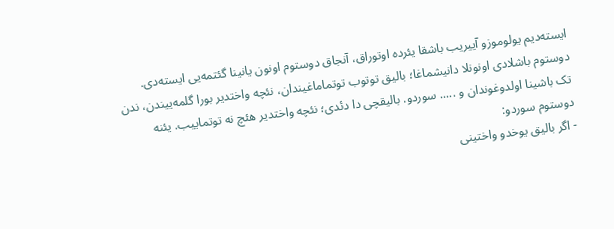ایسته‌دیم یولوموزو آییریب باشقا یئرده اوتوراق، آنجاق دوستوم اونون یانینا گئتمه‌یی ایسته‌دی.
دوستوم باشلادی اونونلا دانیشماغا؛ بالیق توتوب توتماماغیندان، نئچه واختدیر بورا گلمه‌ییندن، ندن تک باشینا اولدوغوندان و ..... سوردو. بالیقچی دا دئدی؛ نئچه واختدیر هئچ نه توتماییب. یئنه دوستوم سوردو:
- اگر بالیق یوخدو واختینی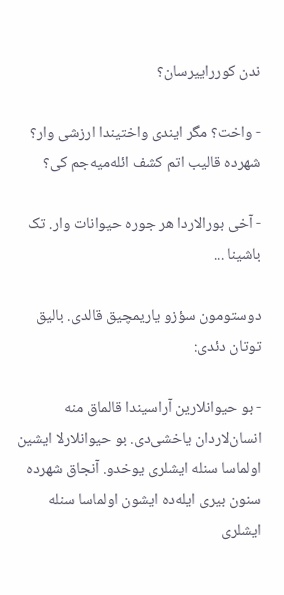ندن کورراییرسان؟

- واخت؟ مگر ایندی واختیندا ارزشی وار؟ شهرده قالیب اتم کشف ائله‌میه‌جم کی؟

- آخی بورالاردا هر جوره حیوانات وار. تک باشینا ...

دوستومون سؤزو یاریمچیق قالدی. بالیق توتان دئدی:

- بو حیوانلارین آراسیندا قالماق منه انسان‌لاردان یاخشی‌دی. بو حیوانلارلا ایشین اولماسا سنله ایشلری یوخدو. آنجاق شهرده سنون بیری ایله‌ده ایشون اولماسا سنله ایشلری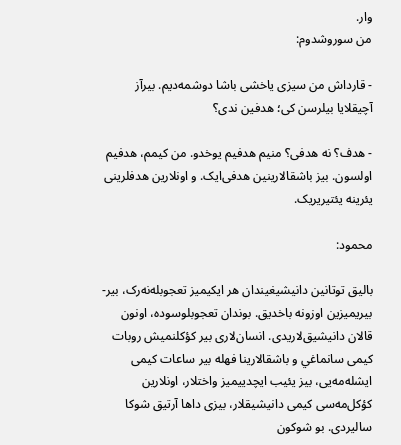وار.
من سوروشدوم:

- قارداش من سیزی یاخشی باشا دوشمه‌دیم. بیرآز آچیقلایا بیلرسن کی؛ هدفین ندی؟

- هدف؟ نه هدفی؟ منیم هدفیم یوخدو. من کیمم، هدفیم اولسون. بیز باشقالارینین هدفی‌ایک. و اونلارین هدفلرینی یئرینه یئتیریریک.

محمود:

بالیق توتانین دانیشیغیندان هر ایکیمیز تعجوبله‌نه‌رک، بیر- بیریمیزین اوزونه باخدیق. بوندان تعجوبلوسو‌ده، اونون قالان دانیشیق‌لاریدی. انسان‌لاری بیر کؤكلنميش روبات کیمی سانماغي و باشقالارينا فهله بير ساعات کیمی ایشله‌مه‌یی، بیز یئیب ایچدییمیز واختلار، اونلارین کؤکل‌مه‌سی کیمی دانیشیقلار، بیزی داها آرتیق شوکا سالیردی. بو شوکون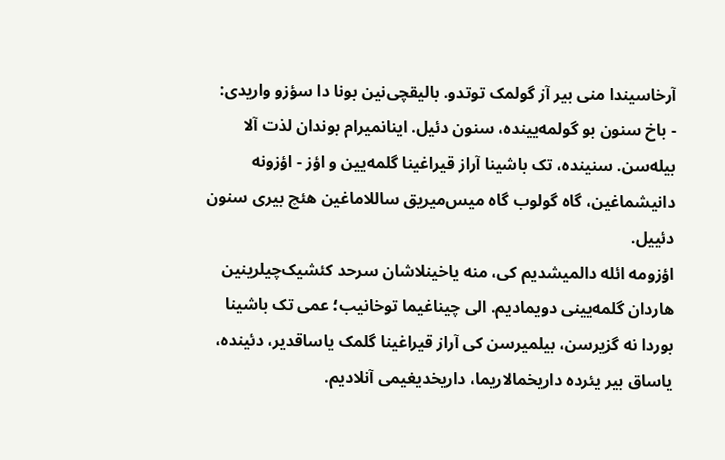آرخاسیندا منی بیر آز گولمک توتدو. بالیقچی‌نین بونا دا سؤزو واریدی:
- باخ سنون بو گولمه‌یینده، سنون دئیل. اینانمیرام بوندان لذت آلا بیله‌سن. سنینده، تک باشینا آراز قیراغینا گلمه‌یین و اؤز - اؤزونه دانیشماغین، گاه گولوب گاه میس‌میریق ساللاماغین هئچ بیری سنون دئییل.
اؤزومه ائله دالمیشدیم کی، منه یاخینلاشان سرحد کئشیک‌چیلرینین هاردان گلمه‌یینی دویمادیم. الی چیناغیما توخانیب؛ عمی تک باشینا بوردا نه گزیرسن، بیلمیرسن کی آراز قیراغینا گلمک یاساقدیر، دئینده، یاساق بیر یئرده داریخمالاریما، داریخدیغیمی آنلادیم.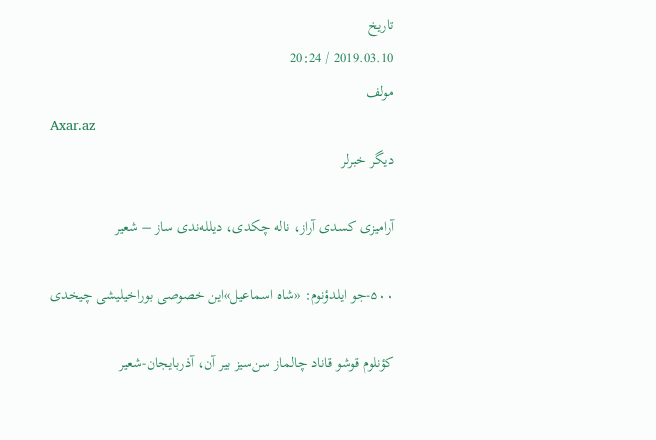تاریخ
2019.03.10 / 20:24
مولف
Axar.az
دیگر خبرلر

آرامیزی کسدی آراز، ناله چکدی، دیلله‌ندی ساز – شعیر

۵۰۰-جو ایلدؤنوم: «شاه اسماعیل»این خصوصی بوراخیلیشی چیخدی

کؤنلوم قوشو قاناد چالماز سن‌سیز بیر آن، آذربایجان-شعیر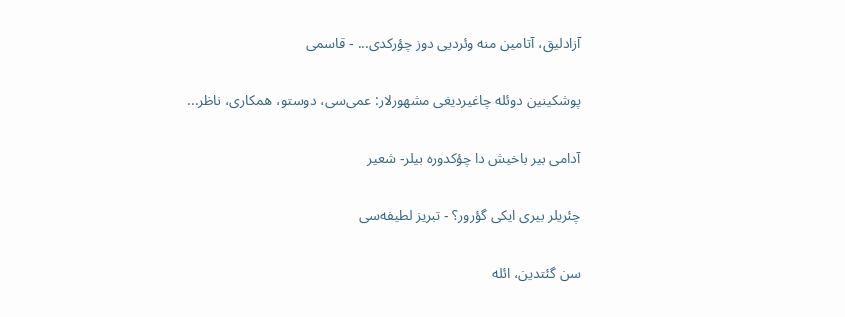آزادلیق، آتامین منه وئردیی دوز چؤرکدی... - قاسمی

پوشکینین دوئله چاغیردیغی مشهورلار: عمی‌سی، دوستو، همکاری، ناظر...

آدامی بیر باخیش دا چؤکدوره بیلر- شعیر

چئریلر بیری ایکی گؤرور؟ - تبریز لطیفه‌سی

سن گئتدین، ائله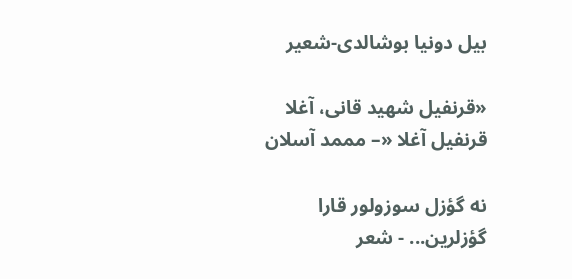بیل دونیا بوشالدی-شعیر

«قرنفیل شهید قانی، آغلا قرنفیل آغلا «– مممد آسلان

نه گؤزل سوزولور قارا گؤزلرین... - شعر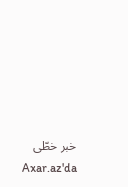خبر خطّی
Axar.az'da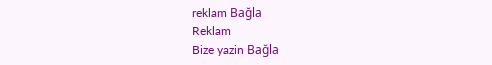reklam Bağla
Reklam
Bize yazin Bağla